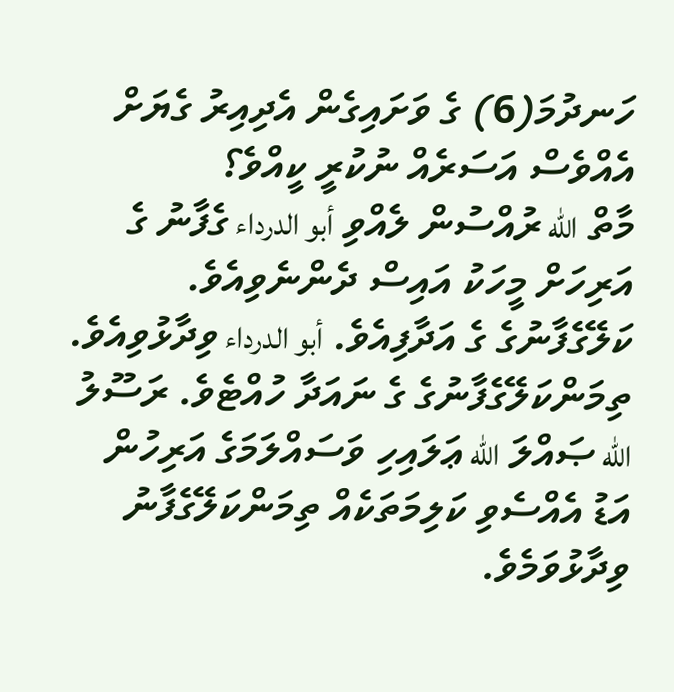ހަނދުމަ(6) ގެ ވަށައިގެން އެދިއިރު ގެޔަށް އެއްވެސް އަސަރެއް ނުކުރީ ކީއްވެ؟
މާތް الله ރުއްސުން ލެއްވި أبو الدرداء ގެފާނު ގެ އަރިހަށް މީހަކު އައިސް ދެންނެވިއެވެ. ކަލޭގެފާނުގެ ގެ އަދާފިއެވެ. أبو الدرداء ވިދާޅުވިއެވެ. ތިމަންކަލޭގެފާނުގެ ގެ ނައަދާ ހުއްޓެވެ. ރަސޫލު الله ޞައްލަ الله ޢަލައިހި ވަސައްލަމަގެ އަރިހުން އަޑު އެއްސެވި ކަލިމަތަކެއް ތިމަންކަލޭގެފާނު ވިދާޅުވަމެވެ.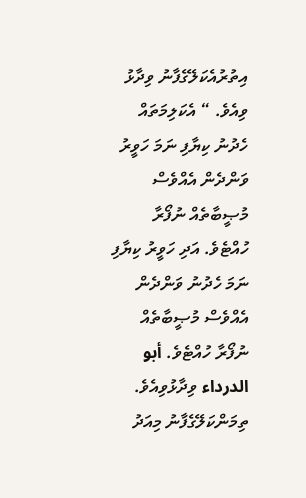އިތުރުއެކަލޭގެފާނު ވިދާޅު ވިއެވެ. “ އެކަލިމަތައް ހެދުނު ކިޔާފި ނަމަ ހަވީރު ވަންދެން އެއްވެސް މުޞީބާތެއް ނުފޯރާ ހުއްޓެވެ. އަދި ހަވީރު ކިޔާފި ނަމަ ހެދުނު ވަންދެން އެއްވެސް މުޞީބާތެއް ނުފޯރާ ހުއްޓެވެ. أبو الدرداء ވިދާޅުވިއެވެ. ތިމަންކަލޭގެފާނު މިއަދު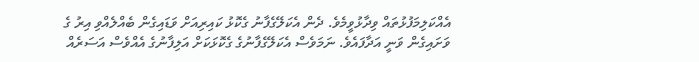އެއްކަލިމަފުޅުތައް ވިދާޅުވީމެވެ. ދެން އެކަލޭގެފާނު ގެކޮޅު ކައިރިއަށް ވަޑައިގެން ބެއްލެއްވި އިރު ގެ ވަށައިގެން ވަނީ އަދާފައެވެ. ނަމަވެސް އެކަލޭގެފާނުގެ ގެކޮޅަކަށް އަލިފާނުގެ އެއްވެސް އަސަރެއް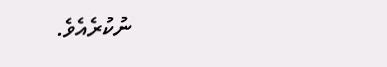ނުކުރެއެވެ.